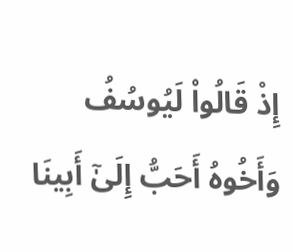إِذْ قَالُوا۟ لَيُوسُفُ وَأَخُوهُ أَحَبُّ إِلَىٰٓ أَبِينَا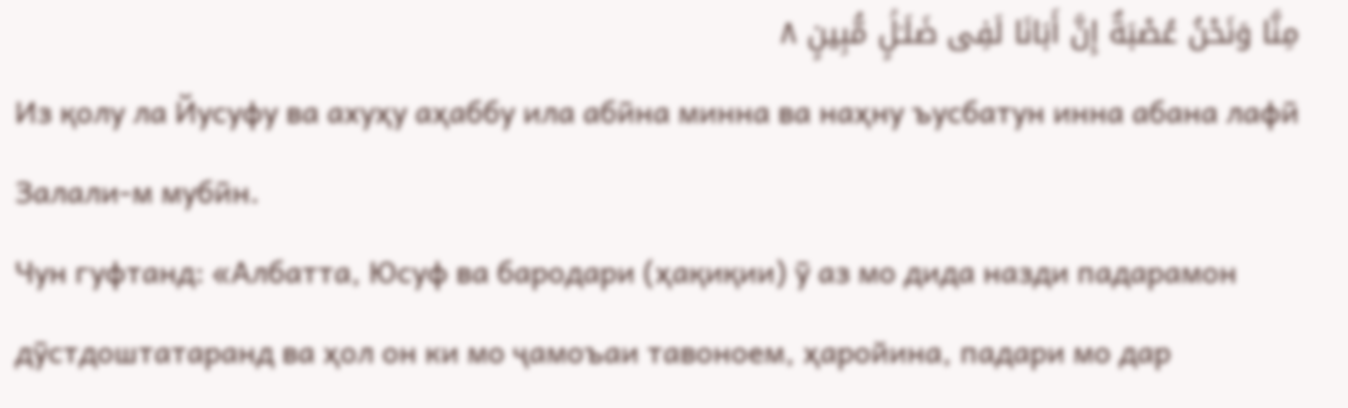مِنَّا وَنَحْنُ عُصْبَةٌ إِنَّ أَبَانَا لَفِى ضَلَـٰلٍۢ مُّبِينٍ ٨
Из қолу ла Йусуфу ва ахуҳу аҳаббу ила абӣна минна ва наҳну ъусбатун инна абана лафӣ Залали-м мубӣн.
Чун гуфтанд: «Албатта, Юсуф ва бародари (ҳақиқии) ӯ аз мо дида назди падарамон дӯстдоштатаранд ва ҳол он ки мо ҷамоъаи тавоноем, ҳаройина, падари мо дар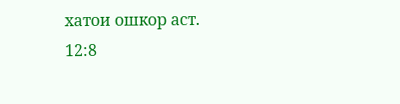хатои ошкор аст.
12:8